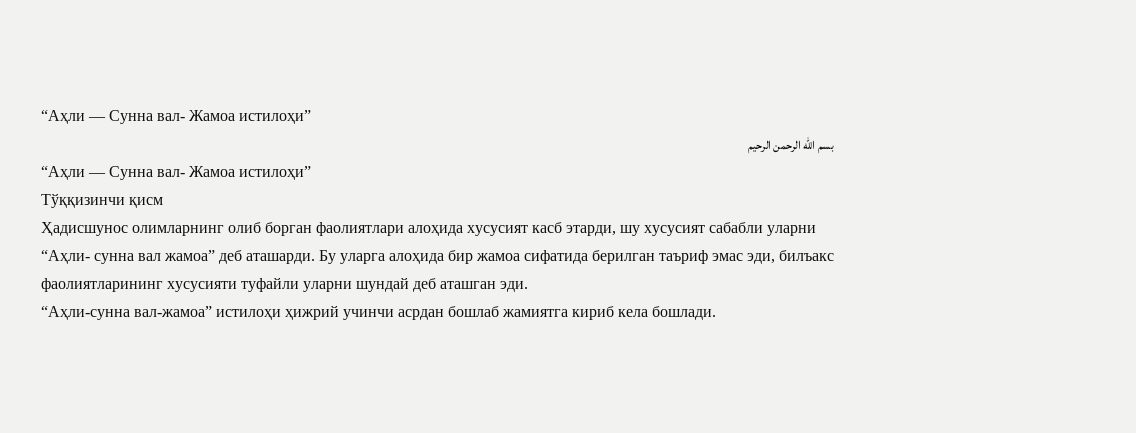“Аҳли — Сунна вал- Жамоа истилоҳи”
بسم الله الرحمن الرحيم
“Аҳли — Сунна вал- Жамоа истилоҳи”
Тўққизинчи қисм
Ҳадисшунос олимларнинг олиб борган фаолиятлари алоҳида хусусият касб этарди, шу хусусият сабабли уларни “Аҳли- сунна вал жамоа” деб аташарди. Бу уларга алоҳида бир жамоа сифатида берилган таъриф эмас эди, билъакс фаолиятларининг хусусияти туфайли уларни шундай деб аташган эди.
“Аҳли-сунна вал-жамоа” истилоҳи ҳижрий учинчи асрдан бошлаб жамиятга кириб кела бошлади.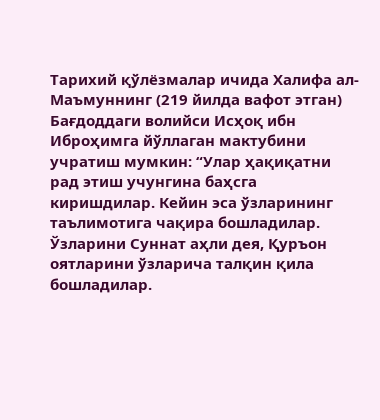Тарихий қўлёзмалар ичида Халифа ал-Маъмуннинг (219 йилда вафот этган) Бағдоддаги волийси Исҳоқ ибн Иброҳимга йўллаган мактубини учратиш мумкин: “Улар ҳақиқатни рад этиш учунгина баҳсга киришдилар. Кейин эса ўзларининг таълимотига чақира бошладилар. Ўзларини Суннат аҳли дея, Қуръон оятларини ўзларича талқин қила бошладилар.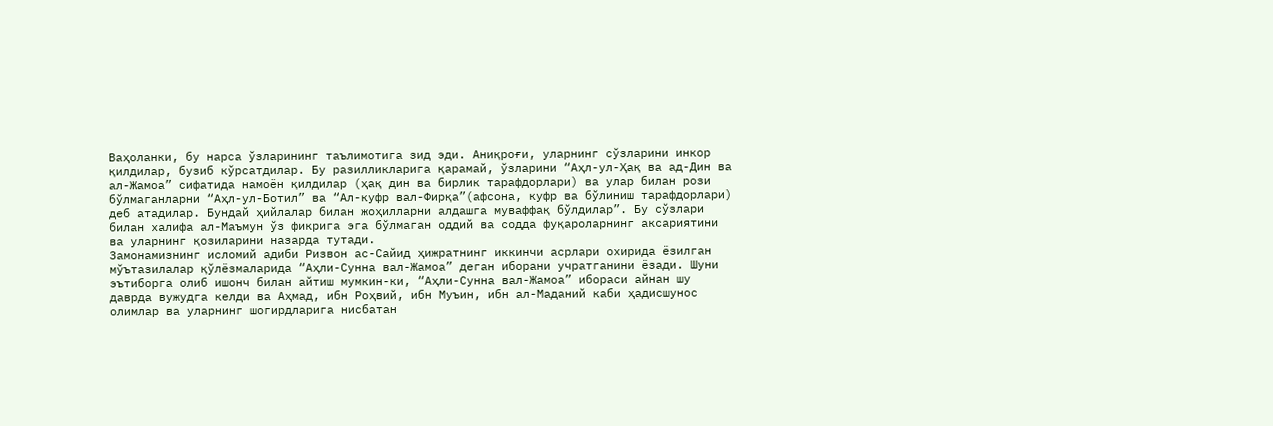Ваҳоланки, бу нарса ўзларининг таълимотига зид эди. Аниқроғи, уларнинг сўзларини инкор қилдилар, бузиб кўрсатдилар. Бу разилликларига қарамай, ўзларини “Аҳл-ул-Ҳақ ва ад-Дин ва ал-Жамоа” сифатида намоён қилдилар (ҳақ дин ва бирлик тарафдорлари) ва улар билан рози бўлмаганларни “Аҳл-ул-Ботил” вa “Ал-куфр вал-Фирқа”(афсона, куфр ва бўлиниш тарафдорлари) деб атадилар. Бундай ҳийлалар билан жоҳилларни алдашга муваффақ бўлдилар”. Бу сўзлари билан халифа ал-Маъмун ўз фикрига эга бўлмаган оддий ва содда фуқароларнинг аксариятини ва уларнинг қозиларини назарда тутади.
Замонамизнинг исломий адиби Ризвон ас-Сайид ҳижратнинг иккинчи асрлари охирида ёзилган мўътазилалар қўлёзмаларида “Аҳли-Сунна вал-Жамоа” деган иборани учратганини ёзади. Шуни эътиборга олиб ишонч билан айтиш мумкин-ки, “Аҳли-Сунна вал-Жамоа” ибораси айнан шу даврда вужудга келди ва Аҳмад, ибн Роҳвий, ибн Муъин, ибн ал-Маданий каби ҳадисшунос олимлар ва уларнинг шогирдларига нисбатан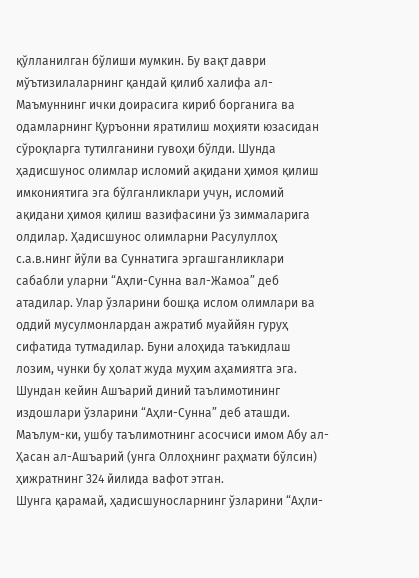қўлланилган бўлиши мумкин. Бу вақт даври мўътизилаларнинг қандай қилиб халифа ал-Маъмуннинг ички доирасига кириб борганига ва одамларнинг Қуръонни яратилиш моҳияти юзасидан сўроқларга тутилганини гувоҳи бўлди. Шунда ҳадисшунос олимлар исломий ақидани ҳимоя қилиш имкониятига эга бўлганликлари учун, исломий ақидани ҳимоя қилиш вазифасини ўз зиммаларига олдилар. Ҳадисшунос олимларни Расулуллоҳ с.а.в.нинг йўли ва Суннатига эргашганликлари сабабли уларни “Аҳли-Сунна вал-Жамоа” деб атадилар. Улар ўзларини бошқа ислом олимлари ва оддий мусулмонлардан ажратиб муаййян гуруҳ сифатида тутмадилар. Буни алоҳида таъкидлаш лозим, чунки бу ҳолат жуда муҳим аҳамиятга эга.
Шундан кейин Ашъарий диний таълимотининг издошлари ўзларини “Аҳли-Сунна” деб аташди. Маълум-ки, ушбу таълимотнинг асосчиси имом Абу ал-Ҳасан ал-Ашъарий (унга Оллоҳнинг раҳмати бўлсин) ҳижратнинг 324 йилида вафот этган.
Шунга қарамай, ҳадисшуносларнинг ўзларини “Аҳли-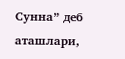Сунна” деб аташлари,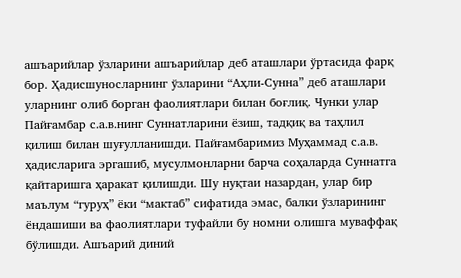ашъарийлар ўзларини ашъарийлар деб аташлари ўртасида фарқ бор. Ҳадисшуносларнинг ўзларини “Аҳли-Сунна” деб аташлари уларнинг олиб борган фаолиятлари билан боғлиқ. Чунки улар Пайғамбар с.а.в.нинг Суннатларини ёзиш, тадқиқ ва таҳлил қилиш билан шуғулланишди. Пайғамбаримиз Муҳаммад с.а.в. ҳадисларига эргашиб, мусулмонларни барча соҳаларда Суннатга қайтаришга ҳаракат қилишди. Шу нуқтаи назардан, улар бир маълум “гуруҳ” ёки “мактаб” сифатида эмас, балки ўзларининг ёндашиши ва фаолиятлари туфайли бу номни олишга муваффақ бўлишди. Ашъарий диний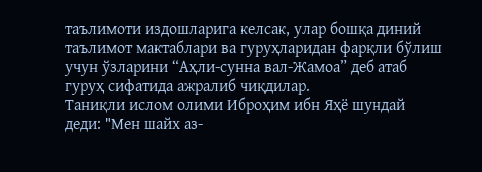таълимоти издошларига келсак, улар бошқа диний таълимот мактаблари ва гуруҳларидан фарқли бўлиш учун ўзларини “Аҳли-сунна вал-Жамоа” деб атаб гуруҳ сифатида ажралиб чиқдилар.
Таниқли ислом олими Иброҳим ибн Яҳё шундай деди: "Meн шайх аз-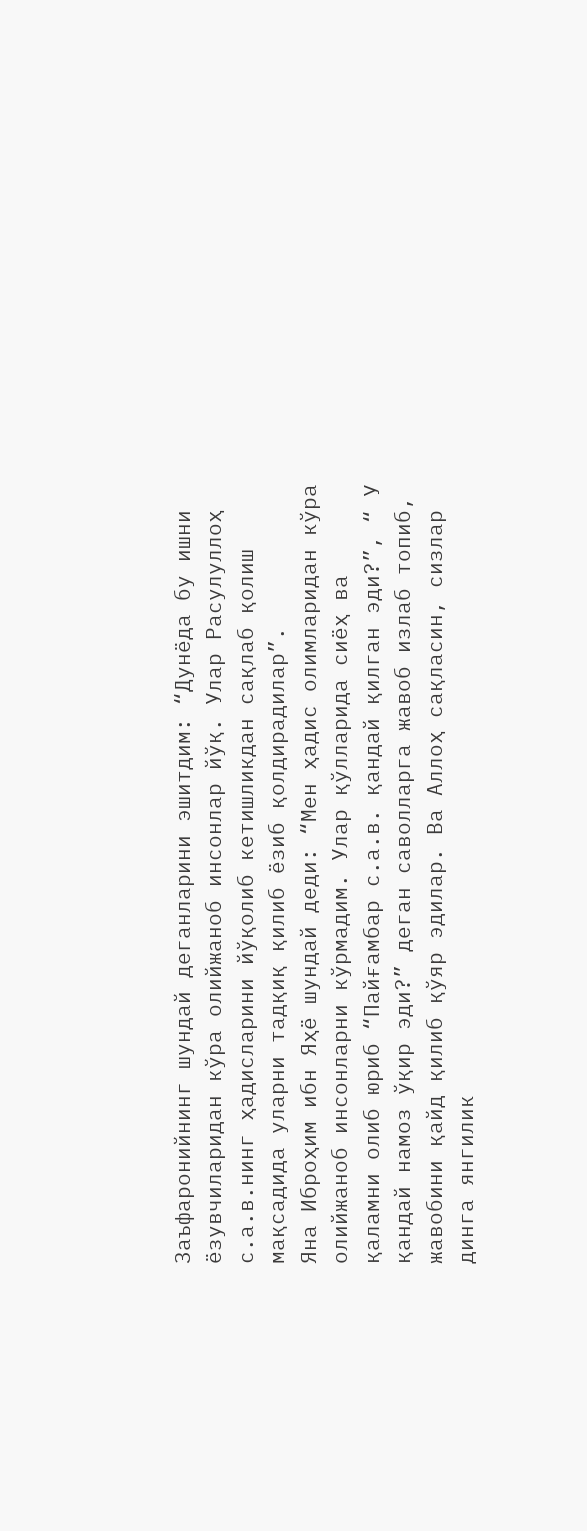Заъфаронийнинг шундай деганларини эшитдим: “Дунёда бу ишни ёзувчиларидан кўра олийжаноб инсонлар йўқ. Улар Расулуллоҳ с.а.в.нинг ҳадисларини йўқолиб кетишликдан сақлаб қолиш мақсадида уларни тадқиқ қилиб ёзиб қолдирадилар”.
Яна Иброҳим ибн Яҳё шундай деди: “Мен ҳадис олимларидан кўра олийжаноб инсонларни кўрмадим. Улар қўлларида сиёҳ ва қаламни олиб юриб “Пайғамбар с.а.в. қандай қилган эди?”, “ У қандай намоз ўқир эди?” деган саволларга жавоб излаб топиб, жавобини қайд қилиб қўяр эдилар. Ва Аллоҳ сақласин, сизлар динга янгилик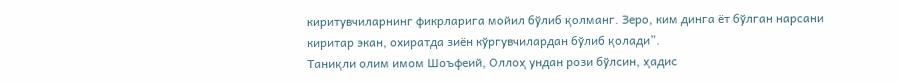киритувчиларнинг фикрларига мойил бўлиб қолманг. Зеро, ким динга ёт бўлган нарсани киритар экан, охиратда зиён кўргувчилардан бўлиб қолади”.
Таниқли олим имом Шоъфеий, Оллоҳ ундан рози бўлсин, ҳадис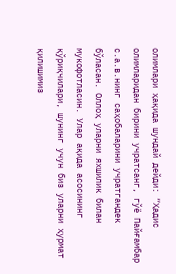олимлари ҳақида шундай дейди: “Ҳадис олимларидан бирини учратсанг, гўё Пайғамбар с.а.в.нинг саҳобаларини учратгандек бўласан. Оллоҳ уларни яхшилик билан мукофотласин. Улар ақида асосининг қўриқчилари, шунинг учун биз уларни ҳурмат қилишимиз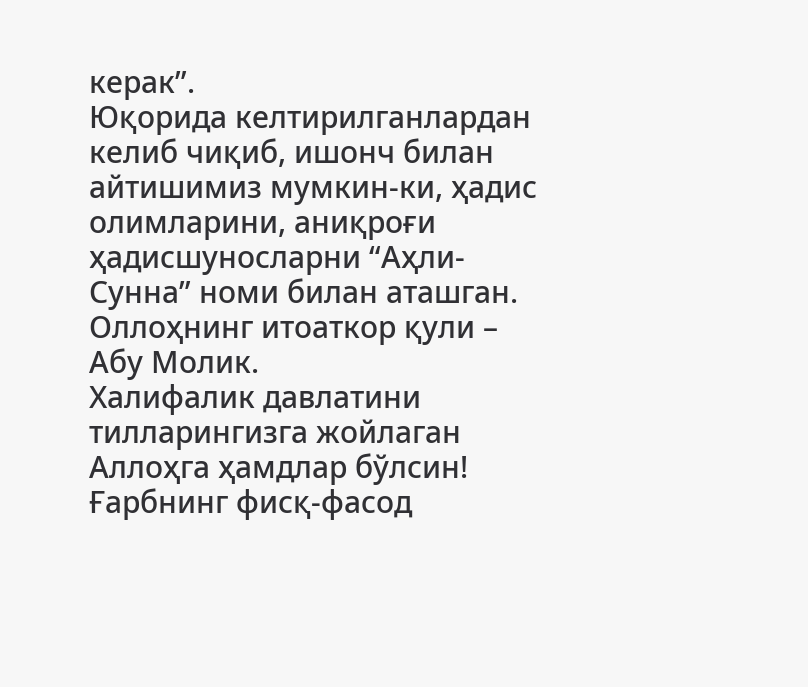керак”.
Юқорида келтирилганлардан келиб чиқиб, ишонч билан айтишимиз мумкин-ки, ҳадис олимларини, аниқроғи ҳадисшуносларни “Аҳли-Сунна” номи билан аташган.
Оллоҳнинг итоаткор қули – Абу Молик.
Халифалик давлатини тилларингизга жойлаган Аллоҳга ҳамдлар бўлсин!
Ғарбнинг фисқ-фасод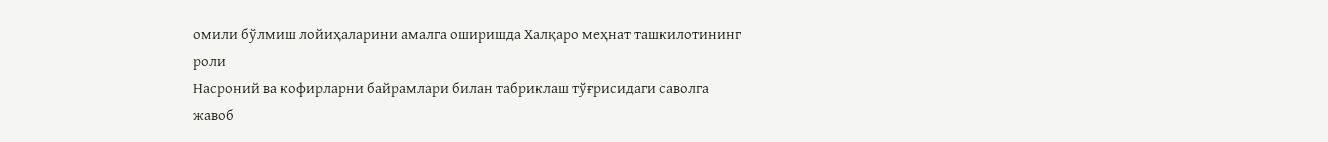омили бўлмиш лойиҳаларини амалга оширишда Халқаро меҳнат ташкилотининг роли
Насроний ва кофирларни байрамлари билан табриклаш тўғрисидаги саволга жавоб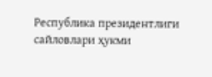Республика президентлиги сайловлари ҳукми